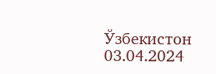Ўзбекистон
03.04.2024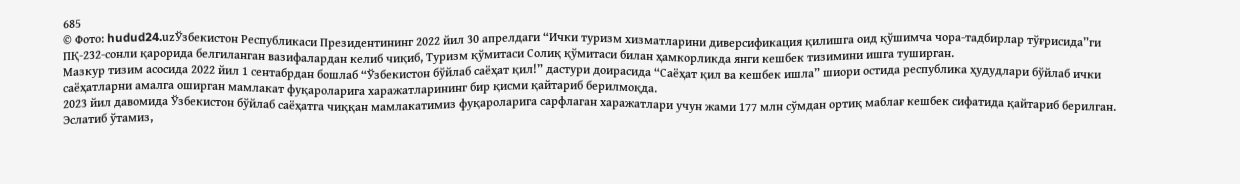685
© Фото: hudud24.uzЎзбекистон Республикаси Президентининг 2022 йил 30 апрелдаги “Ички туризм хизматларини диверсификация қилишга оид қўшимча чора-тадбирлар тўғрисида”ги ПҚ-232-сонли қарорида белгиланган вазифалардан келиб чиқиб, Туризм қўмитаси Солиқ қўмитаси билан ҳамкорликда янги кешбек тизимини ишга туширган.
Мазкур тизим асосида 2022 йил 1 сентабрдан бошлаб “Ўзбекистон бўйлаб саёҳат қил!” дастури доирасида “Саёҳат қил ва кешбек ишла” шиори остида республика ҳудудлари бўйлаб ички саёҳатларни амалга оширган мамлакат фуқароларига харажатларининг бир қисми қайтариб берилмоқда.
2023 йил давомида Ўзбекистон бўйлаб саёҳатга чиққан мамлакатимиз фуқароларига сарфлаган харажатлари учун жами 177 млн сўмдан ортиқ маблағ кешбек сифатида қайтариб берилган.
Эслатиб ўтамиз,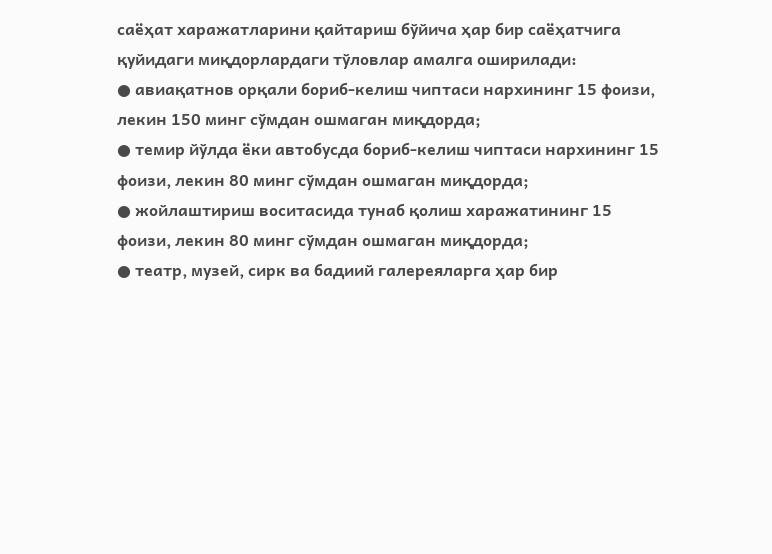саёҳат харажатларини қайтариш бўйича ҳар бир саёҳатчига қуйидаги миқдорлардаги тўловлар амалга оширилади:
● авиақатнов орқали бориб-келиш чиптаси нархининг 15 фоизи, лекин 150 минг сўмдан ошмаган миқдорда;
● темир йўлда ёки автобусда бориб-келиш чиптаси нархининг 15 фоизи, лекин 80 минг сўмдан ошмаган миқдорда;
● жойлаштириш воситасида тунаб қолиш харажатининг 15 фоизи, лекин 80 минг сўмдан ошмаган миқдорда;
● театр, музей, сирк ва бадиий галереяларга ҳар бир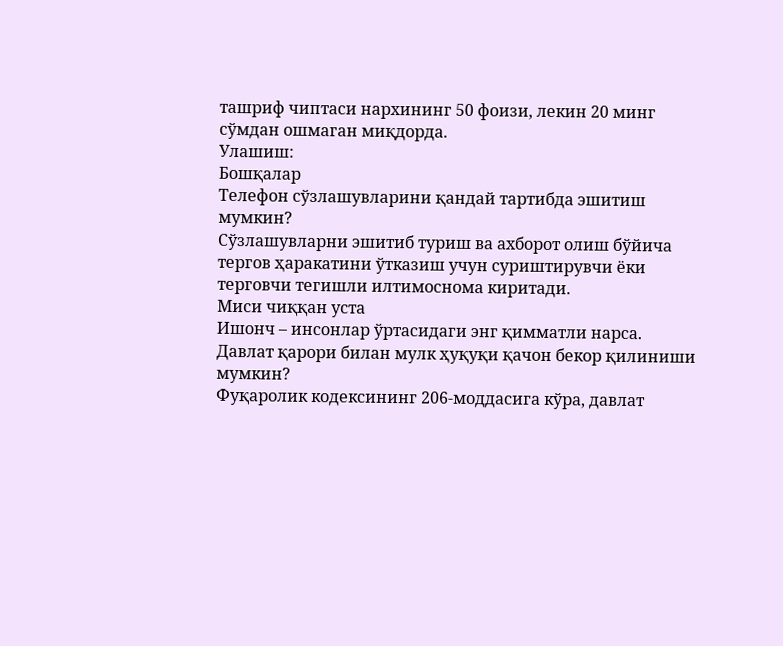ташриф чиптаси нархининг 50 фоизи, лекин 20 минг сўмдан ошмаган миқдорда.
Улашиш:
Бошқалар
Телефон сўзлашувларини қандай тартибда эшитиш мумкин?
Сўзлашувларни эшитиб туриш ва ахборот олиш бўйича тергов ҳаракатини ўтказиш учун суриштирувчи ёки терговчи тегишли илтимоснома киритади.
Миси чиққан уста
Ишонч – инсонлар ўртасидаги энг қимматли нарса.
Давлат қарори билан мулк ҳуқуқи қачон бекор қилиниши мумкин?
Фуқаролик кодексининг 206-моддасига кўра, давлат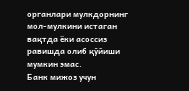органлари мулкдорнинг мол-мулкини истаган вақтда ёки асоссиз равишда олиб қўйиши мумкин эмас.
Банк мижоз учун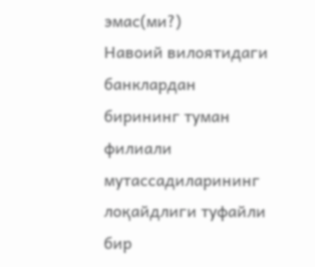эмас(ми?)
Навоий вилоятидаги банклардан бирининг туман филиали мутассадиларининг лоқайдлиги туфайли бир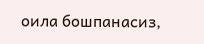оила бошпанасиз,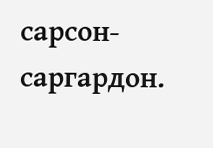сарсон-саргардон.